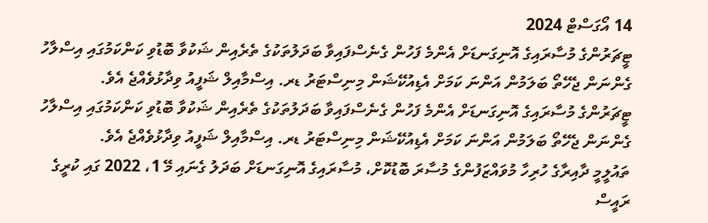14 އޯގަސްޓް 2024
ޓީޗަރުންގެ މުސާރައިގެ އޮނިގަނޑަށް އެންމެ ފަހުން ގެނެސްފައިވާ ބަދަލުތަކުގެ ތެރެއިން ޝަކުވާ ބޮޑުވި ކަންކަމުގައި އިސްލާހު ގެންނަން ޖެހޭތޯ ބަލަމުން އަންނަ ކަމަށް އެޑިއުކޭޝަން މިނިސްޓަރު ޑރ. އިސްމާއިލް ޝަފީއު ވިދާޅުވެއްޖެ އެވެ.
ޓީޗަރުންގެ މުސާރައިގެ އޮނިގަނޑަށް އެންމެ ފަހުން ގެނެސްފައިވާ ބަދަލުތަކުގެ ތެރެއިން ޝަކުވާ ބޮޑުވި ކަންކަމުގައި އިސްލާހު ގެންނަން ޖެހޭތޯ ބަލަމުން އަންނަ ކަމަށް އެޑިއުކޭޝަން މިނިސްޓަރު ޑރ. އިސްމާއިލް ޝަފީއު ވިދާޅުވެއްޖެ އެވެ.
ތައުލީމީ ދާއިރާގެ ހުރިހާ މުވައްޒަފުންގެ މުސާރަ ބޮޑުކޮށް، މުސާރައިގެ އޮނިގަނޑަށް ބަދަލު ގެނައި މޭ 1، 2022 ގައި ކުރީގެ ރައީސް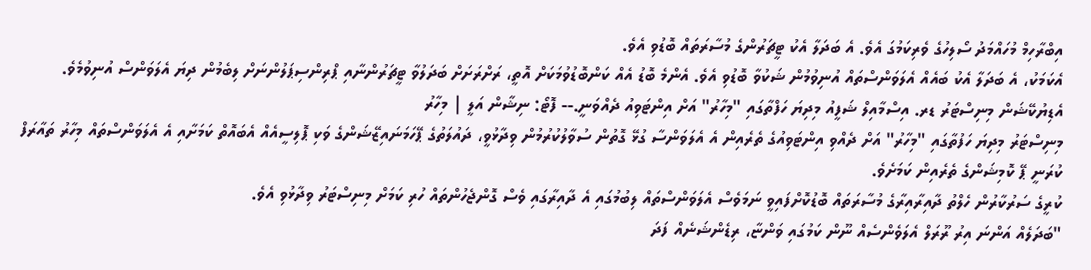އިބްރާހިމް މުހައްމަދު ސޯލިހުގެ ވެރިކަމުގަ އެވެ. އެ ބަދަލާ އެކު ޓީޗަރުންގެ މުސާރަތައް ބޮޑުވި އެވެ.
އެކަމަކު، އެ ބަދަލާ އެކު ބައެއް އެލަވަންސްތައް އުނިވުމުން ޝަކުވާ ބޮޑުވި އެވެ. އެންމެ ބޮޑު އެއް ކަންބޮޑުވުމަކަށް އޮތީ، ރަށްރަށަށް ބަދަލުވާ ޓީޗަރުންނާއި ޕްރިންސިޕަލުންނަށް ލިބެމުން ދިޔަ އެލަވަންސް އުނިވުމެވެ.
އެޑިޔުކޭޝަން މިނިސްޓަރު ޑރ. އިސްމާއިލް ޝަފީއު މިދިޔަ ހަފްތާގައި "މިހާރު" އަށް އިންޓަވިއު ދެއްވަނީ.-- ފޮޓޯ: ނިޝާން އަލީ | މިހާރު
މިނިސްޓަރު މިދިޔަ ހަފުތާގައި "މިހާރު" އަށް ދެއްވި އިންޓަވިއުގެ ތެރެއިން އެ އެލަވަންސާ ގުޅޭ ގޮތުން ސުވާލުކުރުމުން ވިދާޅުވީ، ދައުލަތުގެ ޕޭހަމަނައިޒޭޝަންގެ ވަކި ޕޮލިސީއެއް އެބައޮތް ކަމަށާއި އެ އެލަވަންސްތައް މިހާރު ތައާރަފް ކުރަނީ ޕޭ ކޮމިޝަންގެ ތެރެއިން ކަމަށެވެ.
ކުރީގެ ސަރުކާރުން ހެލްތު ދާއިރާއިރާގެ މުސާރަތައް ބޮޑުކޮށްފައިވީ ނަމަވެސް އެލަވަންސްތައް ލިބުމުގައި އެ ދާއިރާގައި ވެސް ގޮންޖެހުންތައް ހުރި ކަމަށް މިނިސްޓަރު ވިދާޅުވި އެވެ.
"ބަދަލެއް އަންނަ އިރު ރޫރަލް އެލަވެންސެއް ނޫން ކަމުގައި ވަންޏާ، ރިޑެންޝަނެއް ފަދަ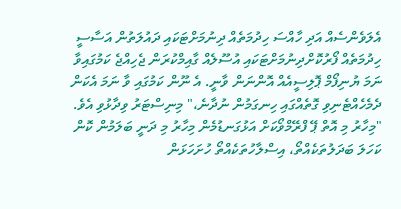އެލަވެންސެއް އަދި ހާއްސަ ހިދުމަތެއް ދިނުމަށްޓަކައި ދައުލަތުން އަސާސީ ހިދުމަތެއް ފޯރުކޮށްދިނުމަށްޓަކައި އުސޫލެއް ގާއިމްކުރަން ޖެހިއްޖެ ކަމުގައިވާ ނަމަ ޔުނިފޯމް ޕޮލިސީއެއް އޮންނަން ވާނީ. އެ ނޫން ކަމުގައި ވާ ނަމަ އެކަން ދެމެހެއްޓެނިވި ގޮތެއްގައި ހިނގަމުން ނުދާނެ،" މިނިސްޓަރު ވިދާޅުވި އެވެ.
"މިހާރު މި އޮތް ޕޭ ފްރޭމްވޯކަށް އަޅުގަނޑުމެން މިހާރު މި ދަނީ ބަލަމުން ކޮން ކަހަލަ ބަދަލުތަކެއްތޯ، އިސްލާހުތަކެއްތޯ ހުށަހަޅަން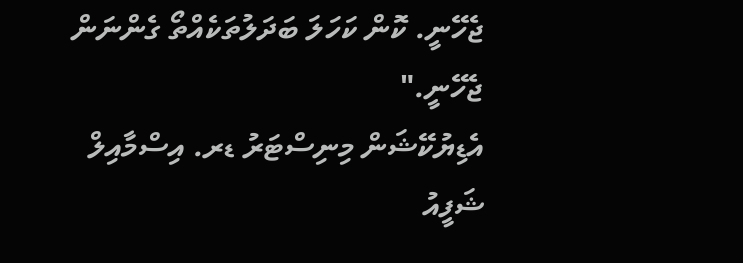ޖެހޭނީ. ކޮން ކަހަލަ ބަދަލުތަކެއްތޯ ގެންނަން ޖެހޭނީ."
އެޑިޔުކޭޝަން މިނިސްޓަރު ޑރ. އިސްމާއިލް ޝަފީއު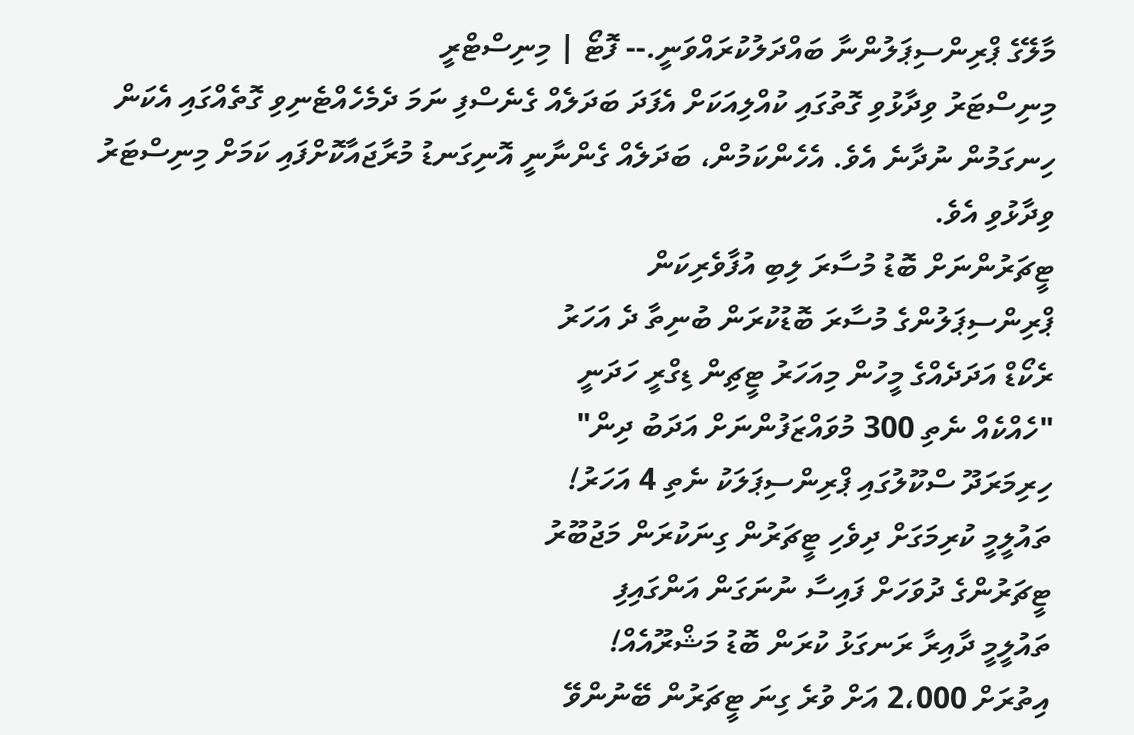މާލޭގެ ޕްރިންސިޕަލުންނާ ބައްދަލުކުރައްވަނީ.-- ފޮޓޯ | މިނިސްޓްރީ
މިނިސްޓަރު ވިދާޅުވި ގޮތުގައި ކުއްލިއަކަށް އެފަދަ ބަދަލެއް ގެނެސްފި ނަމަ ދެމެހެއްޓެނިވި ގޮތެއްގައި އެކަން ހިނގަމުން ނުދާނެ އެވެ. އެހެންކަމުން، ބަދަލެއް ގެންނާނީ އޮނިގަނޑު މުރާޖައާކޮށްފައި ކަމަށް މިނިސްޓަރު ވިދާޅުވި އެވެ.
ޓީޗަރުންނަށް ބޮޑު މުސާރަ ލިބި އުފާވެރިކަން
ޕްރިންސިޕަލުންގެ މުސާރަ ބޮޑުކުރަން ބުނިތާ ދެ އަހަރު
ރެކޯޑް އަދަދެއްގެ މީހުން މިއަހަރު ޓީޗިން ޑިގްރީ ހަދަނީ
"ހެއްކެއް ނެތި 300 މުވައްޒަފުންނަށް އަދަބު ދިން"
ހިރިމަރަދޫ ސްކޫލުގައި ޕްރިންސިޕަލަކު ނެތި 4 އަހަރު!
ތައުލީމީ ކުރިމަގަށް ދިވެހި ޓީޗަރުން ގިނަކުރަން މަޖުބޫރު
ޓީޗަރުންގެ ދުވަހަށް ފައިސާ ނުނަގަން އަންގައިފި
ތައުލީމީ ދާއިރާ ރަނގަޅު ކުރަން ބޮޑު މަޝްރޫއެއް!
އިތުރަށް 2،000 އަށް ވުރެ ގިނަ ޓީޗަރުން ބޭނުންވޭ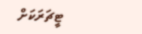ޓީޗަރަކަށް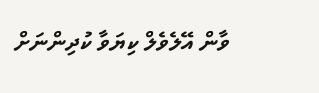ވާން އޭލެވެލް ކިޔަވާ ކުދިންނަށް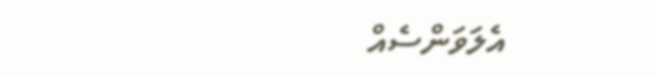އެލަވަންސެއް